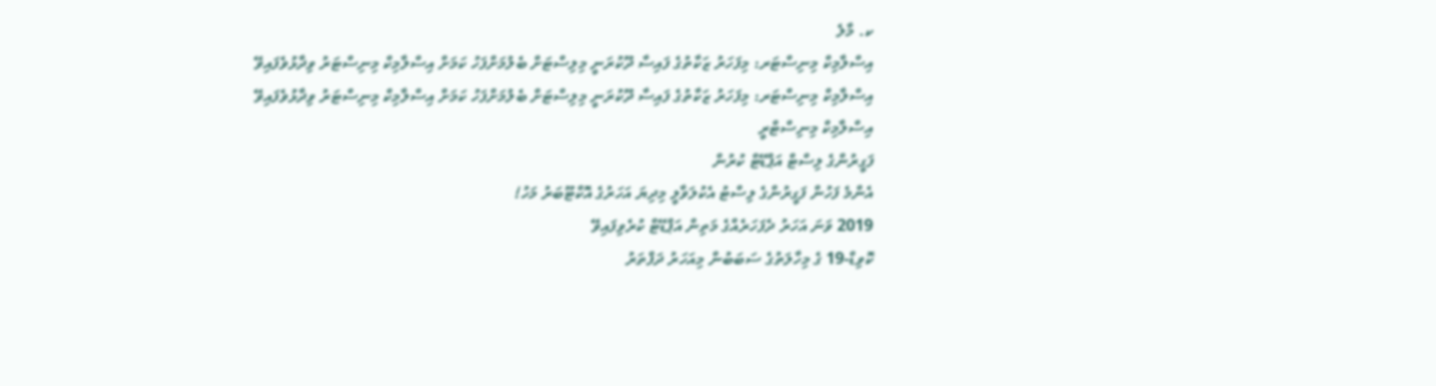ކ. މާލެ
އިސްލާމިކް މިނިސްޓަރ: މިފަހަރު ޒަކާތުގެ ފައިސާ ދޫކުރަނީ މިލިސްޓަށް ބެލުމަށްފަހު ކަމަށް އިސްލާމިކް މިނިސްޓަރު ވިދާޅުވެފައިވޭ
އިސްލާމިކް މިނިސްޓަރ: މިފަހަރު ޒަކާތުގެ ފައިސާ ދޫކުރަނީ މިލިސްޓަށް ބެލުމަށްފަހު ކަމަށް އިސްލާމިކް މިނިސްޓަރު ވިދާޅުވެފައިވޭ
އިސްލާމިކް މިނިސްޓްރީ
ފަގީރުންގެ ލިސްޓް އަޕްޑޭޓް ކުރުން
އެންމެ ފަހުން ފަގީރުންގެ ލިސްޓު އެކުލަވާލީ މިދިޔަ އަހަރުގެ އޮކްޓޫބަރު މަހު!
2019 ވަނަ އަހަރު ދެފަހަރެއްގެ މަތިން އަޕްޑޭޓް ކުރެވިފައިވޭ
ކޮވިޑް-19 ގެ މިހާލަތުގެ ސަބަބުން މިއަހަރު ދަފްތަރު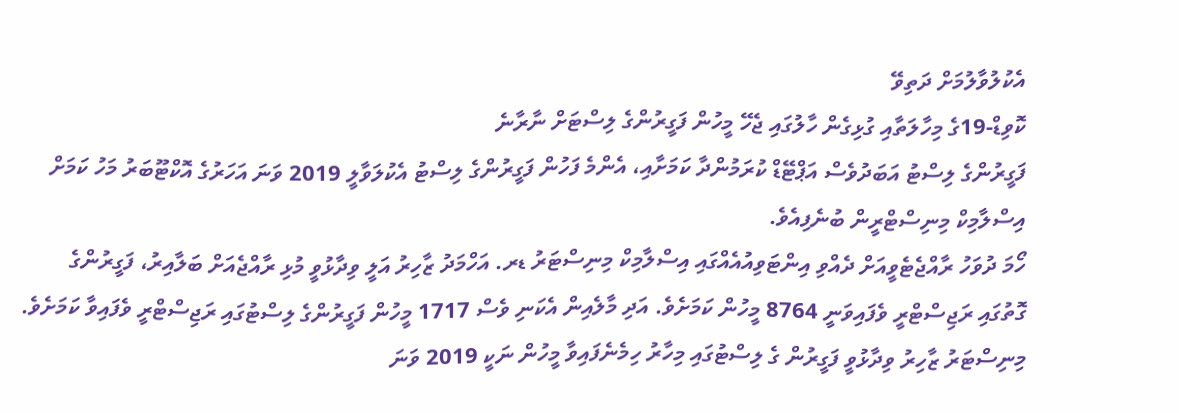އެކުލުވާލުމަށް ދަތިވޭ
ކޮވިޑް-19ގެ މިހާލަތާއި ގުޅިގެން ހާލުގައި ޖެހޭ މީހުން ފަގީރުންގެ ލިސްޓަށް ނާރާނެ
ފަގީރުންގެ ލިސްޓު އަބަދުވެސް އަޕްޓޭޑް ކުރަމުންދާ ކަމަށާއި، އެންމެ ފަހުން ފަގީރުންގެ ލިސްޓު އެކުލަވާލީ 2019 ވަނަ އަހަރުގެ އޮކްޓޫބަރު މަހު ކަމަށް އިސްލާމިކް މިނިސްޓްރީން ބުނެފިއެވެ.
ހޯމަ ދުވަހު ރާއްޖެޓެވީއަށް ދެއްވި އިންޓަވިއުއެއްގައި އިސްލާމިކް މިނިސްޓަރު ޑރ. އަހްމަދު ޒާހިރު އަލީ ވިދާޅުވީ މުޅި ރާއްޖެއަށް ބަލާއިރު، ފަގީރުންގެ ގޮތުގައި ރަޖިސްޓްރީ ވެފައިވަނީ 8764 މީހުން ކަމަށެވެ. އަދި މާލެއިން އެކަނި ވެސް 1717 މީހުން ފަގީރުންގެ ލިސްޓުގައި ރަޖިސްޓްރީ ވެފައިވާ ކަމަށެވެ.
މިނިސްޓަރު ޒާހިރު ވިދާޅުވީ ފަގީރުން ގެ ލިސްޓުގައި މިހާރު ހިމެނެފައިވާ މީހުން ނަކީ 2019 ވަނަ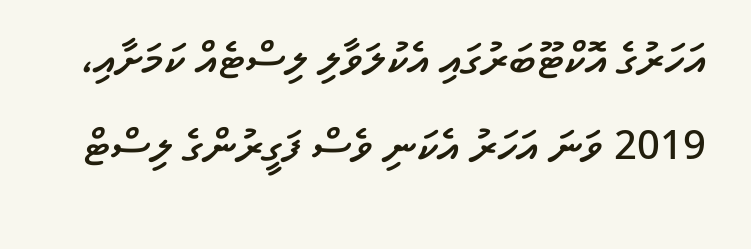އަހަރުގެ އޮކްޓޫބަރުގައި އެކުލަވާލި ލިސްޓެއް ކަމަށާއި، 2019 ވަނަ އަހަރު އެކަނި ވެސް ފަގީރުންގެ ލިސްޓް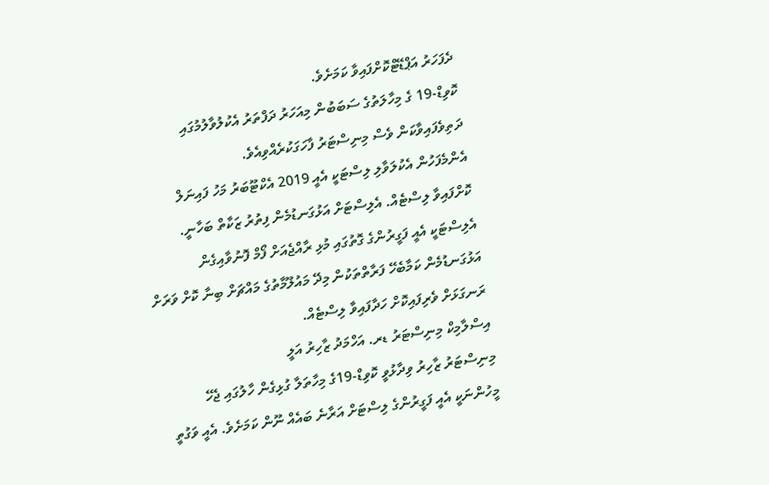ދެފަހަރު އަޕްޑޭޓްކޮށްފައިވާ ކަމަށެވެ.
ކޮވިޑް-19 ގެ މިހާލަތުގެ ސަބަބުން މިއަހަރު ދަފްތަރު އެކުލުވާލުމުގައި ދަތިވެފައިވާކަން ވެސް މިނިސްޓަރު ފާހަގަކުރެއްވިއެވެ.
އެންމެފަހުން އެކުލަވާލި ލިސްޓަކީ އެއީ 2019 އެކްޓޫބަރު މަހު ފައިނަލް ކޮށްފައިވާ ލިސްޓެއް. އެލިސްޓަށް އަޅުގަނޑުމެން ފިތުރު ޒަކާތް ބަހާނީ. އެލިސްޓަކީ އެއީ ފަގީރުންގެ ގޮތުގައި މުޅި ރާއްޖެއަށް ފޯމް ފޮނުވާއިގެން އަޅުގަނޑުމެން ކަމާބެހޭ ފަރާތްތަކުން މިދޭ މައުލޫމާތުގެ މައްޗަށް ބިނާ ކޮށް ވަރަށް ރަނގަޅަށް ވެރިފައިކޮށް ހަދާފައިވާ ލިސްޓެއް.
އިސްލާމިކް މިނިސްޓަރު ޑރ. އަހްމަދު ޒާހިރު އަލީ
މިނިސްޓަރު ޒާހިރު ވިދާޅުވީ ކޮވިޑް-19ގެ މިހާތަލާ ގުޅިގެން ހާލުގައި ޖެހޭ މީހުންނަކީ އެއީ ފަގީރުންގެ ލިސްޓަށް އަރާނެ ބައެއް ނޫން ކަމަށެވެ. އެއީ ވަގުތީ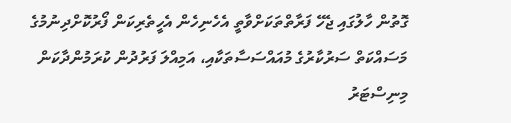ގޮތުން ހާލުގައި ޖެހޭ ފަރާތްތަކަށްވާތީ އެހެނިހެން އެހީތެރިކަން ފޯރުކޮށްދިނުމުގެ މަސައްކަތް ސަރުކާރުގެ މުއައްސަސާތަކާއި، އަމިއްލަ ފަރުދުން ކުރަމުންދާކަން މިނިސްޓަރު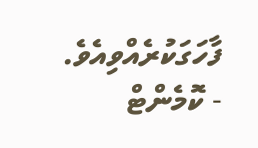ފާހަގަކުރެއްވިއެވެ.
- ކޮމެންޓް